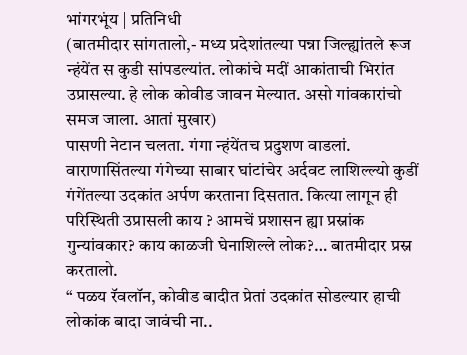भांगरभूंय | प्रतिनिधी
(बातमीदार सांगतालो,- मध्य प्रदेशांतल्या पन्ना जिल्ह्यांतले रूज न्हंयेंत स कुडी सांपडल्यांत. लोकांचे मदीं आकांताची भिरांत उप्रासल्या. हे लोक कोवीड जावन मेल्यात. असो गांवकारांचो समज जाला. आतां मुखार)
पासणी नेटान चलता. गंगा न्हंयेंतच प्रदुशण वाडलां. वाराणासिंतल्या गंगेच्या साबार घांटांचेर अर्दवट लाशिल्ल्यो कुडीं गंगेंतल्या उदकांत अर्पण करताना दिसतात. कित्या लागून ही परिस्थिती उप्रासली काय ? आमचें प्रशासन ह्या प्रस्नांक गुन्यांवकार? काय काळजी घेनाशिल्ले लोक?… बातमीदार प्रस्न करतालो.
“ पळय रॅवलॉन, कोवीड बादीत प्रेतां उदकांत सोडल्यार हाची लोकांक बादा जावंची ना..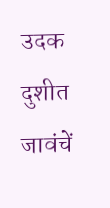उदक दुशीत जावंचें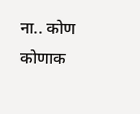ना.. कोण कोणाक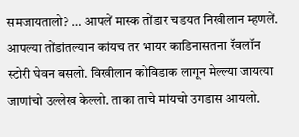समजायतालो? … आपलें मास्क तोंडार चडयत निखीलान म्हणलें.
आपल्या तोंडांतल्यान कांयच तर भायर काडिनासतना रॅवलॉन स्टोरी घेवन बसलो. विखीलान कोविडाक लागून मेल्ल्या जायत्या जाणांचो उल्लेख केल्लो. ताका ताचे मांयचो उगडास आयलो.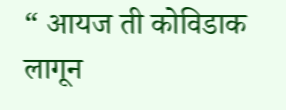“ आयज ती कोविडाक लागून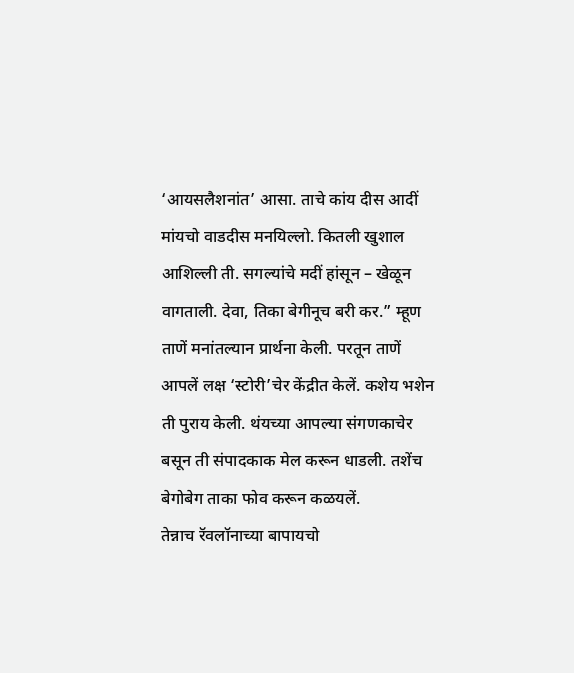‘आयसलैशनांत’ आसा. ताचे कांय दीस आदीं मांयचो वाडदीस मनयिल्लो. कितली खुशाल आशिल्ली ती. सगल्यांचे मदीं हांसून – खेळून वागताली. देवा, तिका बेगीनूच बरी कर.” म्हूण ताणें मनांतल्यान प्रार्थना केली. परतून ताणें आपलें लक्ष ‘स्टोरी’चेर केंद्रीत केलें. कशेय भशेन ती पुराय केली. थंयच्या आपल्या संगणकाचेर बसून ती संपादकाक मेल करून धाडली. तशेंच बेगोबेग ताका फोव करून कळयलें.
तेन्नाच रॅवलॉनाच्या बापायचो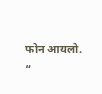फोन आयलो.
“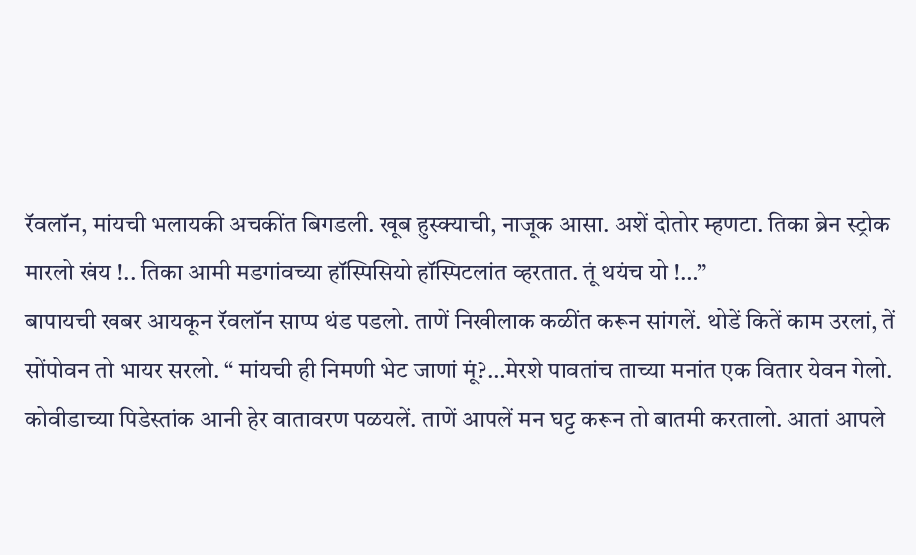रॅवलॉन, मांयची भलायकी अचकींत बिगडली. खूब हुस्क्याची, नाजूक आसा. अशें दोतोर म्हणटा. तिका ब्रेन स्ट्रोक मारलो खंय !.. तिका आमी मडगांवच्या हॉस्पिसियो हॉस्पिटलांत व्हरतात. तूं थयंच यो !…”
बापायची खबर आयकून रॅवलॉन साप्प थंड पडलो. ताणें निखीलाक कळींत करून सांगलें. थोडें कितें काम उरलां, तें सोंपोवन तो भायर सरलो. “ मांयची ही निमणी भेट जाणां मूं?…मेरशे पावतांच ताच्या मनांत एक वितार येवन गेलो. कोवीडाच्या पिडेस्तांक आनी हेर वातावरण पळयलें. ताणें आपलें मन घट्ट करून तो बातमी करतालो. आतां आपले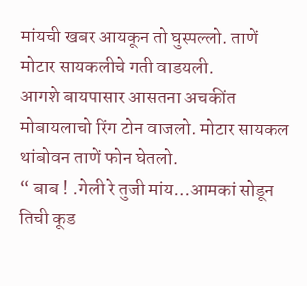मांयची खबर आयकून तो घुस्पल्लो. ताणें मोटार सायकलीचे गती वाडयली.
आगशे बायपासार आसतना अचकींत मोबायलाचो रिंग टोन वाजलो. मोटार सायकल थांबोवन ताणें फोन घेतलो.
“ बाब ! .गेली रे तुजी मांय…आमकां सोडून तिची कूड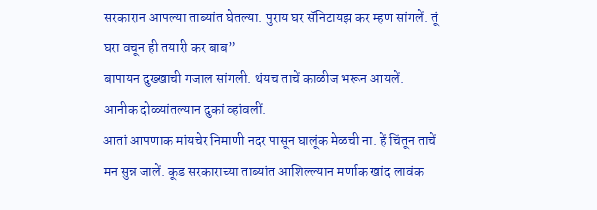सरकारान आपल्या ताब्यांत घेतल्या. पुराय घर सॅनिटायझ कर म्हण सांगलें. तूं घरा वचून ही तयारी कर बाब”
बापायन दुख्खाची गजाल सांगली. थंयच ताचें काळीज भरून आयलें. आनीक दोळ्यांतल्यान दुकां व्हांवलीं.
आतां आपणाक मांयचेर निमाणी नदर पासून घालूंक मेळची ना. हें चिंतून ताचें मन सुन्न जालें. कूड सरकाराच्या ताब्यांत आशिल्ल्यान मर्णाक खांद लावंक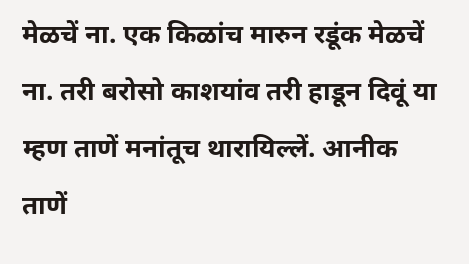मेळचें ना. एक किळांच मारुन रडूंक मेळचें ना. तरी बरोसो काशयांव तरी हाडून दिवूं या म्हण ताणें मनांतूच थारायिल्लें. आनीक ताणें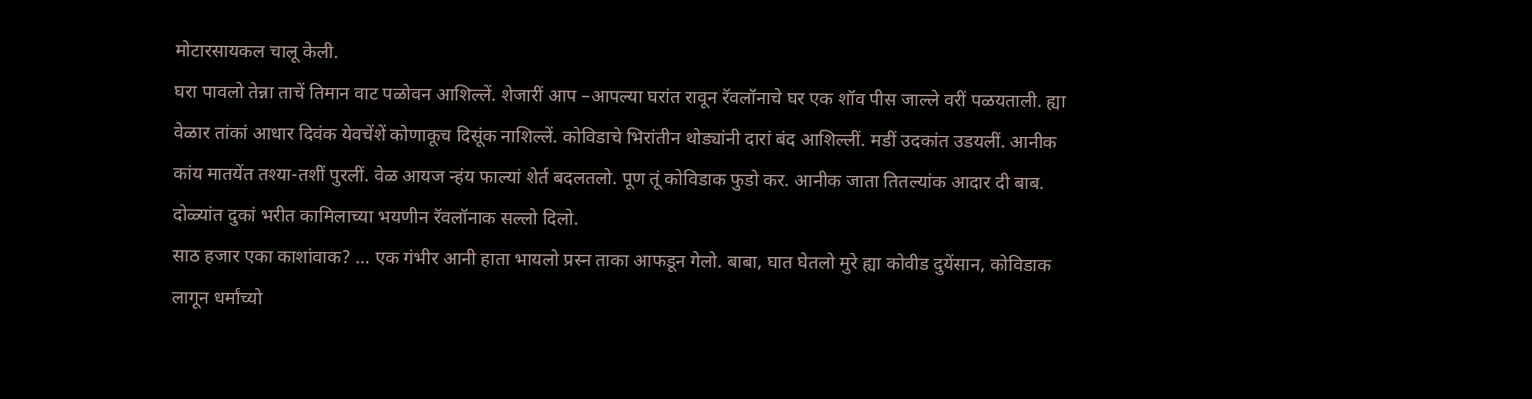मोटारसायकल चालू केली.
घरा पावलो तेन्ना ताचें तिमान वाट पळोवन आशिल्लें. शेजारीं आप –आपल्या घरांत रावून रॅवलॉनाचे घर एक शॉव पीस जाल्ले वरीं पळयताली. ह्या वेळार तांकां आधार दिवंक येवचेंशें कोणाकूच दिसूंक नाशिल्लें. कोविडाचे भिरांतीन थोड्यांनी दारां बंद आशिल्लीं. मडीं उदकांत उडयलीं. आनीक कांय मातयेंत तश्या-तशीं पुरलीं. वेळ आयज न्हंय फाल्यां शेर्त बदलतलो. पूण तूं कोविडाक फुडो कर. आनीक जाता तितल्यांक आदार दी बाब. दोळ्यांत दुकां भरीत कामिलाच्या भयणीन रॅवलॉनाक सल्लो दिलो.
साठ हजार एका काशांवाक? … एक गंभीर आनी हाता भायलो प्रस्न ताका आफडून गेलो. बाबा, घात घेतलो मुरे ह्या कोवीड दुयेंसान, कोविडाक लागून धर्मांच्यो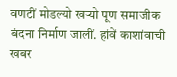वणटीं मोडल्यो खऱ्यो पूण समाजीक बंदना निर्माण जालीं. हांवें काशांवाची खबर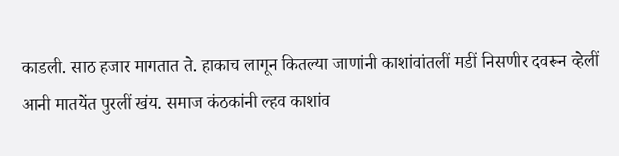काडली. साठ हजार मागतात ते. हाकाच लागून कितल्या जाणांनी काशांवांतलीं मडीं निसणीर दवरून व्हेलीं आनी मातयेंत पुरलीं खंय. समाज कंठकांनी ल्हव काशांव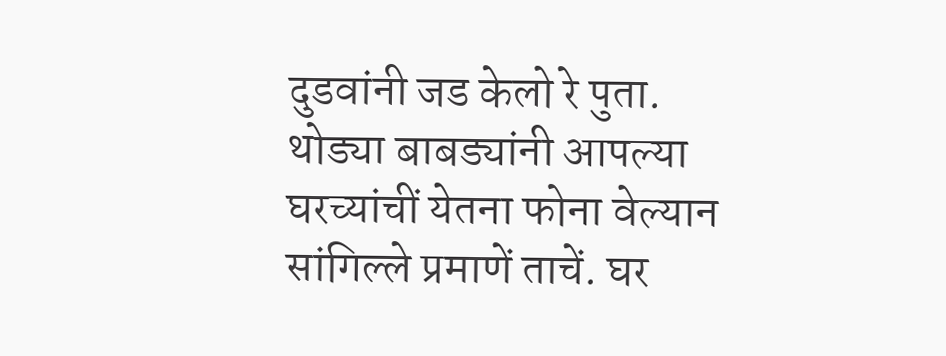दुडवांनी जड केलो रे पुता. थोड्या बाबड्यांनी आपल्या घरच्यांचीं येतना फोना वेल्यान सांगिल्ले प्रमाणें ताचें. घर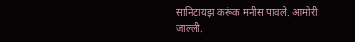सानिटायझ करूंक मनीस पावले. आमोरी जाल्ली.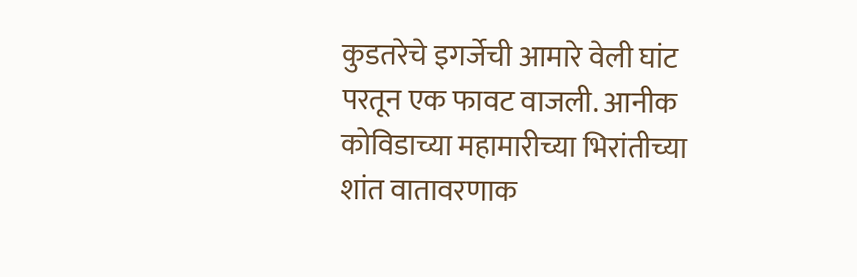कुडतरेचे इगर्जेची आमारे वेली घांट परतून एक फावट वाजली. आनीक कोविडाच्या महामारीच्या भिरांतीच्या शांत वातावरणाक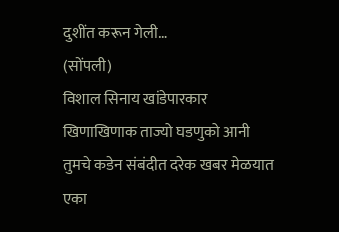दुशींत करून गेली…
(सोंपली)
विशाल सिनाय खांडेपारकार
खिणाखिणाक ताज्यो घडणुको आनी तुमचे कडेन संबंदीत दरेक खबर मेळयात एका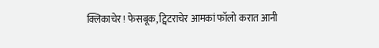क्लिकाचेर! फेसबूक, ट्विटराचेर आमकां फॉलो करात आनी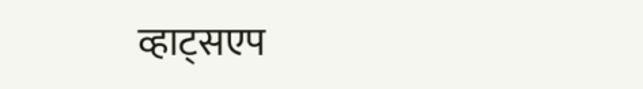व्हाट्सएप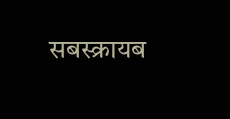सबस्क्रायब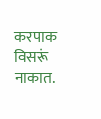करपाक विसरूं नाकात.